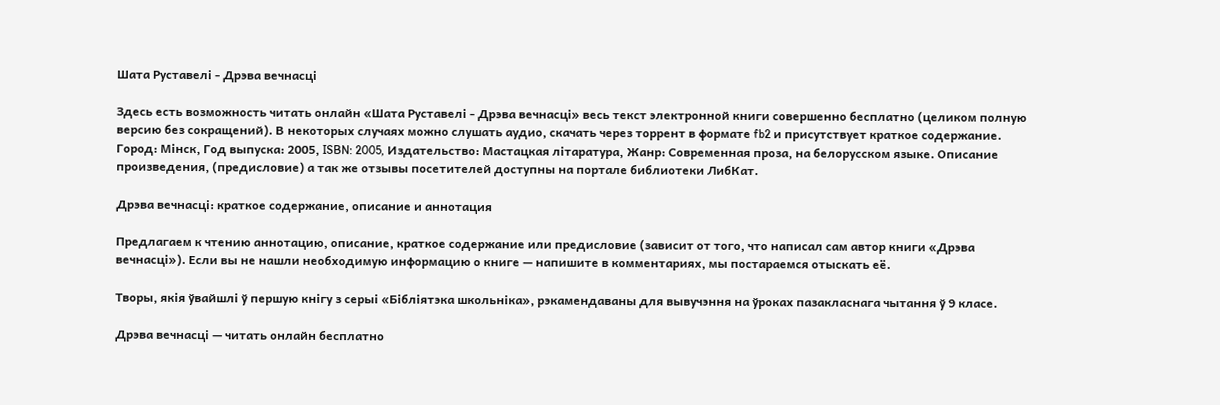Шата Руставелі - Дрэва вечнасці

Здесь есть возможность читать онлайн «Шата Руставелі - Дрэва вечнасці» весь текст электронной книги совершенно бесплатно (целиком полную версию без сокращений). В некоторых случаях можно слушать аудио, скачать через торрент в формате fb2 и присутствует краткое содержание. Город: Мінск, Год выпуска: 2005, ISBN: 2005, Издательство: Мастацкая літаратура, Жанр: Современная проза, на белорусском языке. Описание произведения, (предисловие) а так же отзывы посетителей доступны на портале библиотеки ЛибКат.

Дрэва вечнасці: краткое содержание, описание и аннотация

Предлагаем к чтению аннотацию, описание, краткое содержание или предисловие (зависит от того, что написал сам автор книги «Дрэва вечнасці»). Если вы не нашли необходимую информацию о книге — напишите в комментариях, мы постараемся отыскать её.

Творы, якія ўвайшлі ў першую кнігу з серыі «Бібліятэка школьніка», рэкамендаваны для вывучэння на ўроках пазакласнага чытання ў 9 класе.

Дрэва вечнасці — читать онлайн бесплатно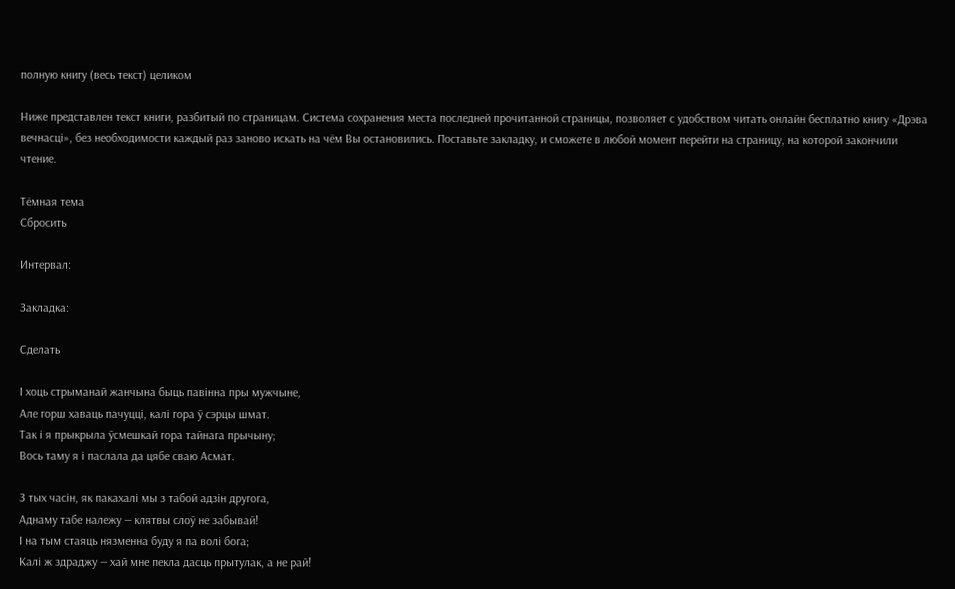полную книгу (весь текст) целиком

Ниже представлен текст книги, разбитый по страницам. Система сохранения места последней прочитанной страницы, позволяет с удобством читать онлайн бесплатно книгу «Дрэва вечнасці», без необходимости каждый раз заново искать на чём Вы остановились. Поставьте закладку, и сможете в любой момент перейти на страницу, на которой закончили чтение.

Тёмная тема
Сбросить

Интервал:

Закладка:

Сделать

І хоць стрыманай жанчына быць павінна пры мужчыне,
Але горш хаваць пачуцці, калі гора ў сэрцы шмат.
Так і я прыкрыла ўсмешкай гора тайнага прычыну;
Вось таму я і паслала да цябе сваю Асмат.

З тых часін, як пакахалі мы з табой адзін другога,
Аднаму табе належу — клятвы слоў не забывай!
І на тым стаяць нязменна буду я па волі бога;
Калі ж здраджу — хай мне пекла дасць прытулак, а не рай!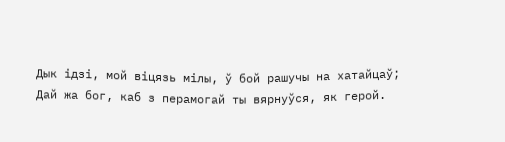Дык ідзі, мой віцязь мілы, ў бой рашучы на хатайцаў;
Дай жа бог, каб з перамогай ты вярнуўся, як герой.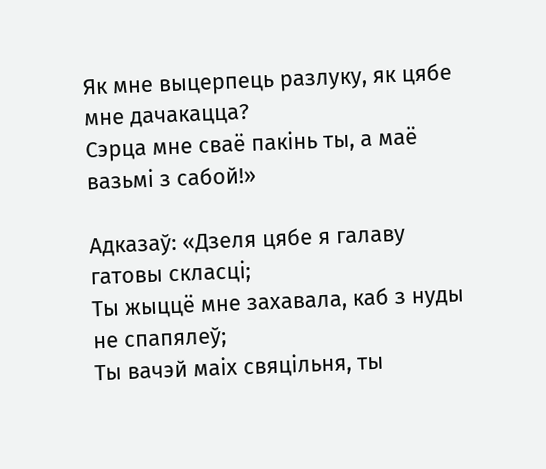Як мне выцерпець разлуку, як цябе мне дачакацца?
Сэрца мне сваё пакінь ты, а маё вазьмі з сабой!»

Адказаў: «Дзеля цябе я галаву гатовы скласці;
Ты жыццё мне захавала, каб з нуды не спапялеў;
Ты вачэй маіх свяцільня, ты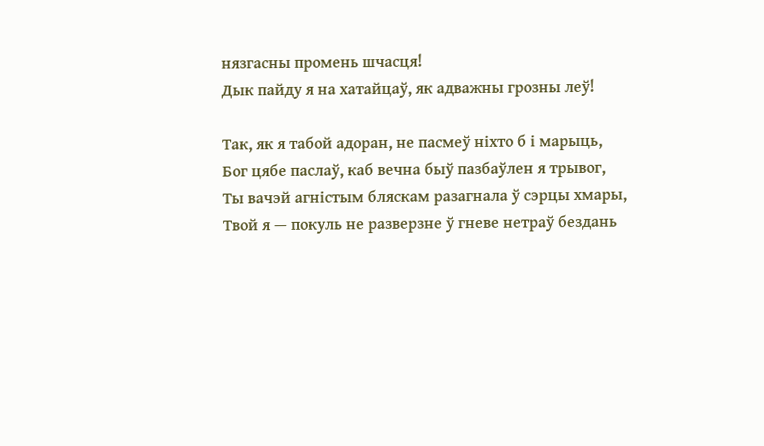нязгасны промень шчасця!
Дык пайду я на хатайцаў, як адважны грозны леў!

Так, як я табой адоран, не пасмеў ніхто б і марыць,
Бог цябе паслаў, каб вечна быў пазбаўлен я трывог,
Ты вачэй агністым бляскам разагнала ў сэрцы хмары,
Твой я — покуль не разверзне ў гневе нетраў бездань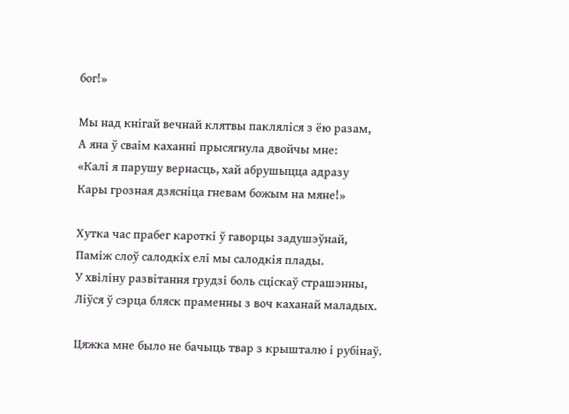бог!»

Мы над кнігай вечнай клятвы пакляліся з ёю разам,
А яна ў сваім каханні прысягнула двойчы мне:
«Калі я парушу вернасць, хай абрушыцца адразу
Кары грозная дзясніца гневам божым на мяне!»

Хутка час прабег кароткі ў гаворцы задушэўнай,
Паміж слоў салодкіх елі мы салодкія плады.
У хвіліну развітання грудзі боль сціскаў страшэнны,
Ліўся ў сэрца бляск праменны з воч каханай маладых.

Цяжка мне было не бачыць твар з крышталю і рубінаў.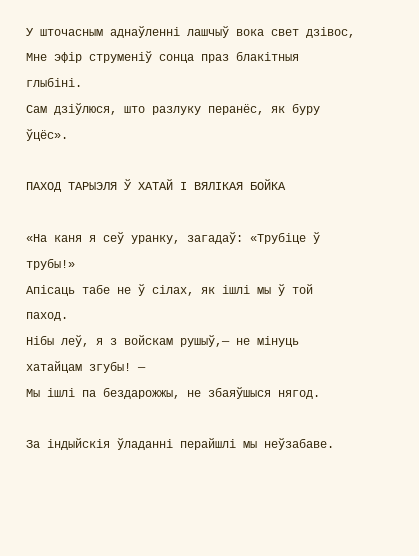У шточасным аднаўленні лашчыў вока свет дзівос,
Мне эфір струменіў сонца праз блакітныя глыбіні.
Сам дзіўлюся, што разлуку перанёс, як буру ўцёс».

ПАХОД ТАРЫЭЛЯ Ў ХАТАЙ І ВЯЛІКАЯ БОЙКА

«На каня я сеў уранку, загадаў: «Трубіце ў трубы!»
Апісаць табе не ў сілах, як ішлі мы ў той паход.
Нібы леў, я з войскам рушыў,— не мінуць хатайцам згубы! —
Мы ішлі па бездарожжы, не збаяўшыся нягод.

За індыйскія ўладанні перайшлі мы неўзабаве.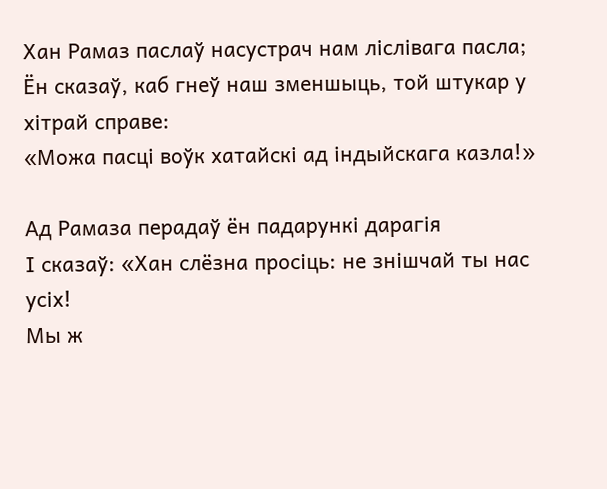Хан Рамаз паслаў насустрач нам ліслівага пасла;
Ён сказаў, каб гнеў наш зменшыць, той штукар у хітрай справе:
«Можа пасці воўк хатайскі ад індыйскага казла!»

Ад Рамаза перадаў ён падарункі дарагія
І сказаў: «Хан слёзна просіць: не знішчай ты нас усіх!
Мы ж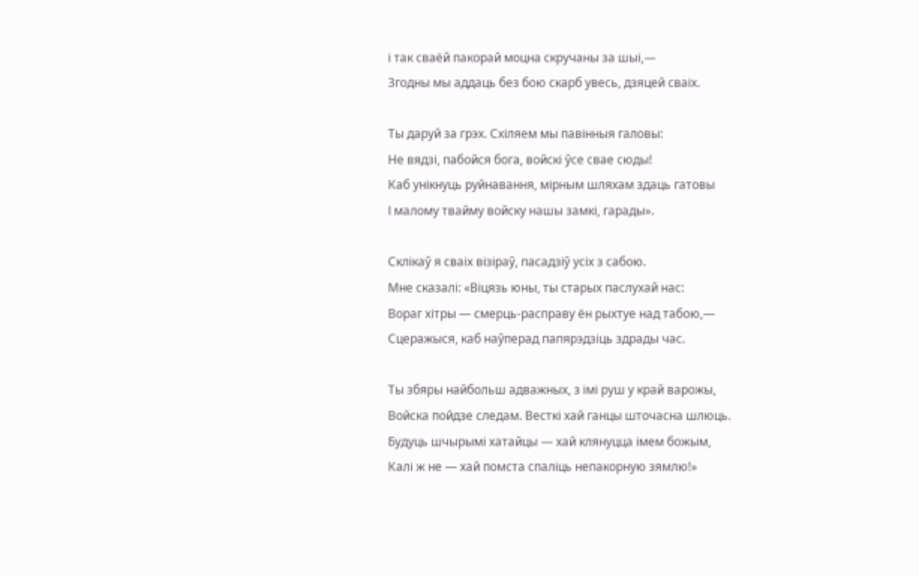і так сваёй пакорай моцна скручаны за шыі,—
Згодны мы аддаць без бою скарб увесь, дзяцей сваіх.

Ты даруй за грэх. Схіляем мы павінныя галовы:
Не вядзі, пабойся бога, войскі ўсе свае сюды!
Каб унікнуць руйнавання, мірным шляхам здаць гатовы
І малому твайму войску нашы замкі, гарады».

Склікаў я сваіх візіраў, пасадзіў усіх з сабою.
Мне сказалі: «Віцязь юны, ты старых паслухай нас:
Вораг хітры — смерць-расправу ён рыхтуе над табою,—
Сцеражыся, каб наўперад папярэдзіць здрады час.

Ты збяры найбольш адважных, з імі руш у край варожы,
Войска пойдзе следам. Весткі хай ганцы шточасна шлюць.
Будуць шчырымі хатайцы — хай клянуцца імем божым,
Калі ж не — хай помста спаліць непакорную зямлю!»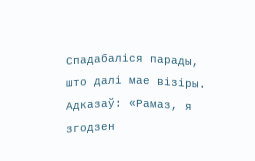Спадабаліся парады, што далі мае візіры.
Адказаў: «Рамаз, я згодзен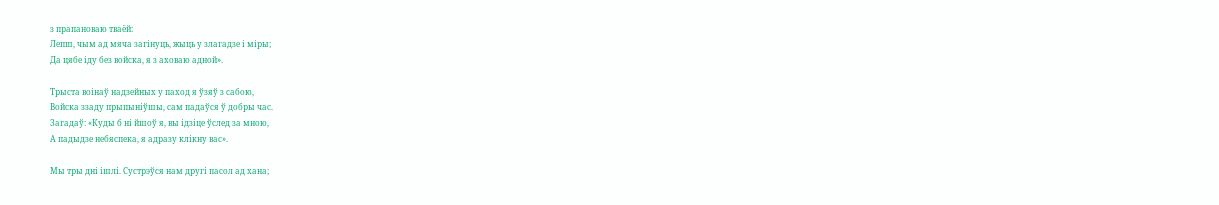з прапановаю тваёй:
Лепш, чым ад мяча загінуць, жыць у злагадзе і міры;
Да цябе іду без войска, я з аховаю адной».

Трыста воінаў надзейных у паход я ўзяў з сабою,
Войска ззаду прыпыніўшы, сам падаўся ў добры час.
Загадаў: «Куды б ні йшоў я, вы ідзіце ўслед за мною,
А падыдзе небяспека, я адразу клікну вас».

Мы тры дні ішлі. Сустрэўся нам другі пасол ад хана;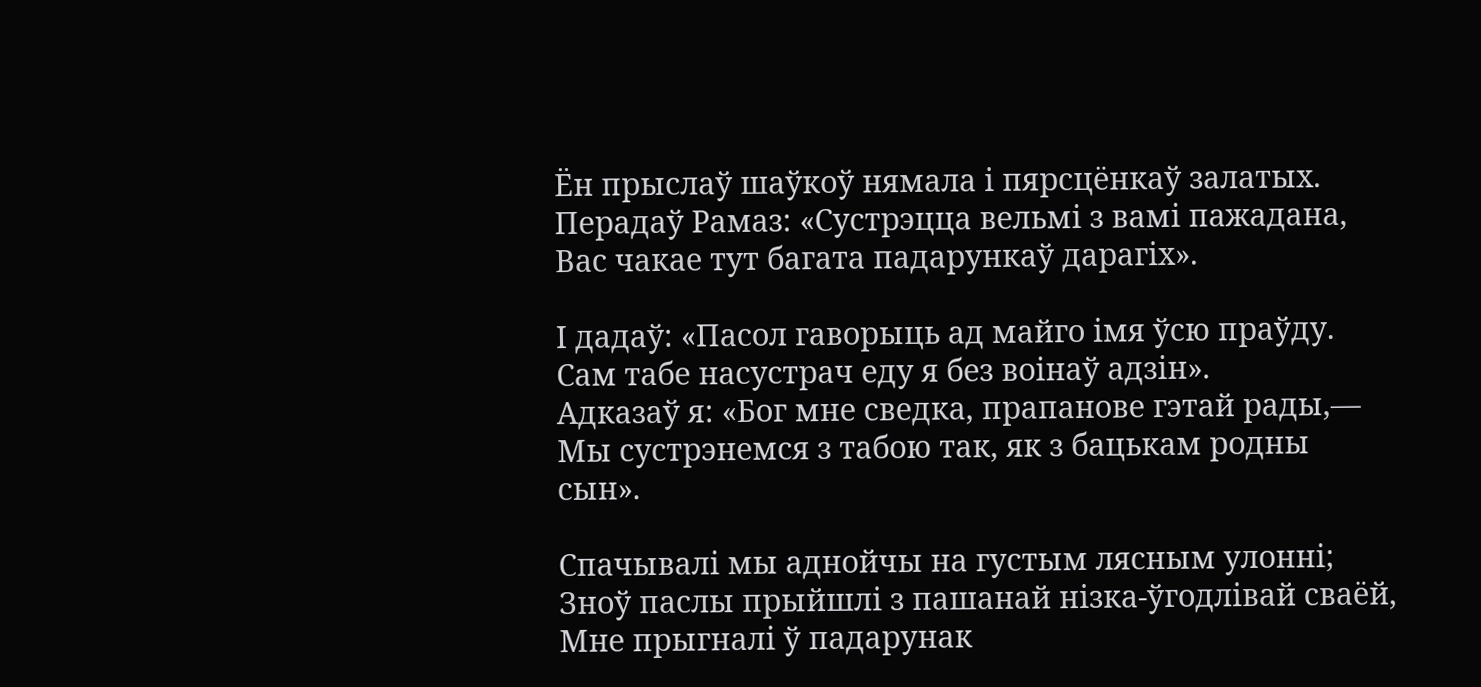Ён прыслаў шаўкоў нямала і пярсцёнкаў залатых.
Перадаў Рамаз: «Сустрэцца вельмі з вамі пажадана,
Вас чакае тут багата падарункаў дарагіх».

І дадаў: «Пасол гаворыць ад майго імя ўсю праўду.
Сам табе насустрач еду я без воінаў адзін».
Адказаў я: «Бог мне сведка, прапанове гэтай рады,—
Мы сустрэнемся з табою так, як з бацькам родны сын».

Спачывалі мы аднойчы на густым лясным улонні;
Зноў паслы прыйшлі з пашанай нізка-ўгодлівай сваёй,
Мне прыгналі ў падарунак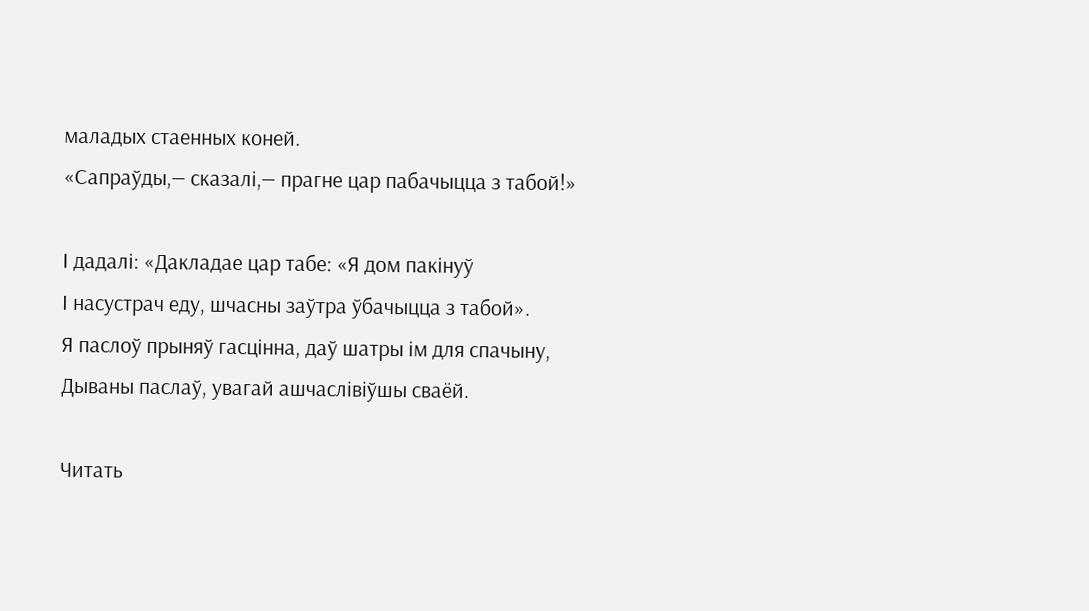маладых стаенных коней.
«Сапраўды,— сказалі,— прагне цар пабачыцца з табой!»

І дадалі: «Дакладае цар табе: «Я дом пакінуў
І насустрач еду, шчасны заўтра ўбачыцца з табой».
Я паслоў прыняў гасцінна, даў шатры ім для спачыну,
Дываны паслаў, увагай ашчаслівіўшы сваёй.

Читать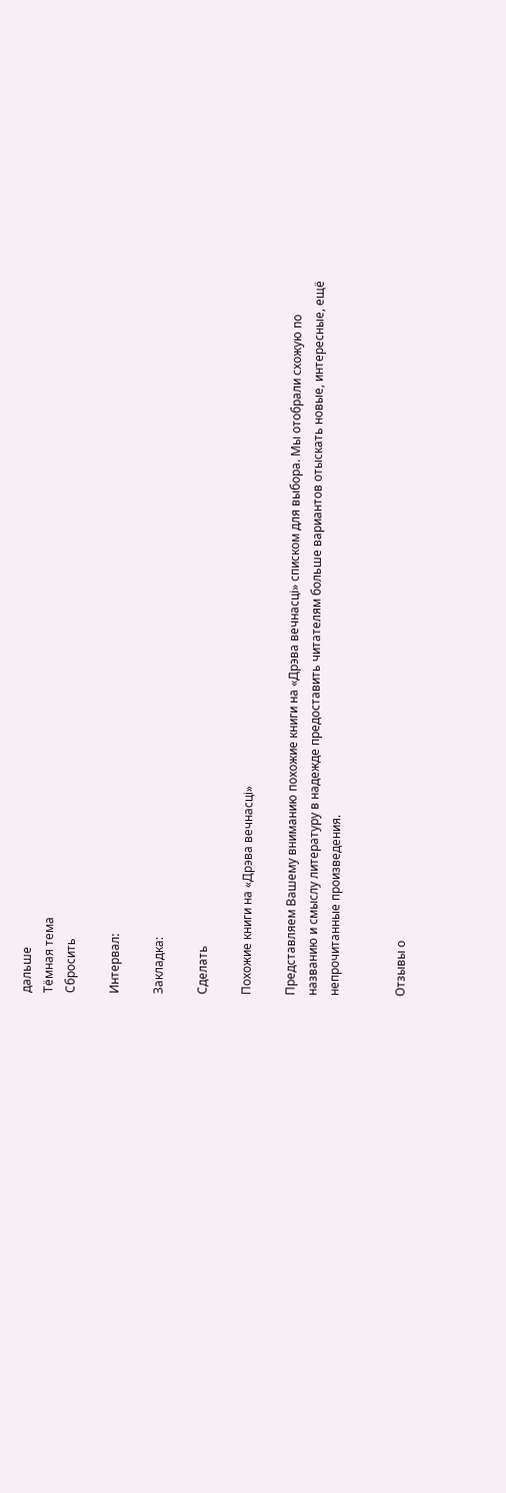дальше
Тёмная тема
Сбросить

Интервал:

Закладка:

Сделать

Похожие книги на «Дрэва вечнасці»

Представляем Вашему вниманию похожие книги на «Дрэва вечнасці» списком для выбора. Мы отобрали схожую по названию и смыслу литературу в надежде предоставить читателям больше вариантов отыскать новые, интересные, ещё непрочитанные произведения.


Отзывы о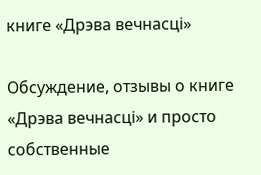книге «Дрэва вечнасці»

Обсуждение, отзывы о книге «Дрэва вечнасці» и просто собственные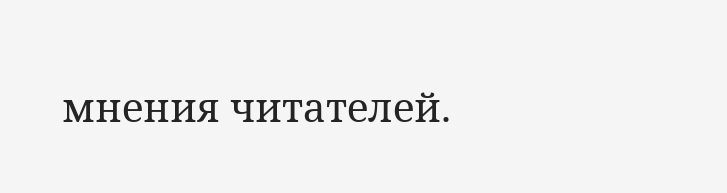мнения читателей.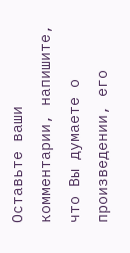Оставьте ваши комментарии, напишите, что Вы думаете о произведении, его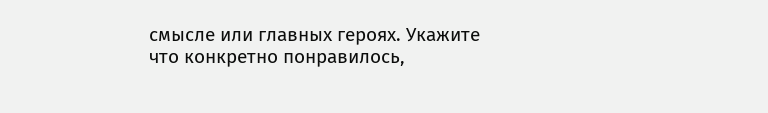смысле или главных героях. Укажите что конкретно понравилось,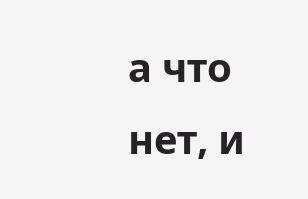а что нет, и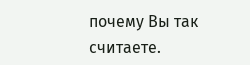почему Вы так считаете.